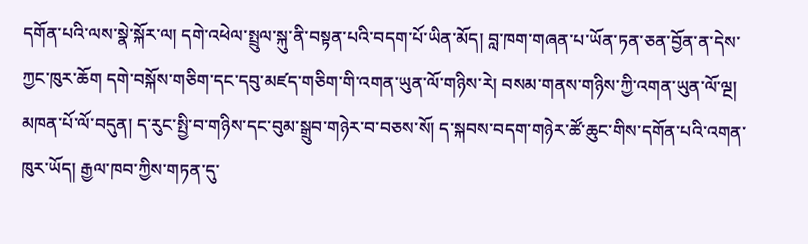དགོན་པའི་ལས་སྣེ་སྐོར་ལ། དགེ་འཕེལ་སྤྲུལ་སྐུ་ནི་བསྟན་པའི་བདག་པོ་ཡིན་མོད། བླ་ཁག་གཞན་པ་ཡོན་ཏན་ཅན་བྱོན་ན་དེས་ཀྱང་ཁུར་ཆོག དགེ་བསྐོས་གཅིག་དང་དབུ་མཛད་གཅིག་གི་འགན་ཡུན་ལོ་གཉིས་རེ། བསམ་གནས་གཉིས་ཀྱི་འགན་ཡུན་ལོ་ལྔ། མཁན་པོ་ལོ་བདུན། ད་རུང་སྤྱི་བ་གཉིས་དང་བུམ་སྒྲུབ་གཉེར་བ་བཅས་སོ། ད་སྐབས་བདག་གཉེར་ཚོ་ཆུང་གིས་དགོན་པའི་འགན་ཁུར་ཡོད། རྒྱལ་ཁབ་ཀྱིས་གཏན་དུ་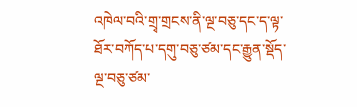འཁེལ་བའི་གྲྭ་གྲངས་ནི་ལྔ་བཅུ་དང་ད་ལྟ་ཐོར་བཀོད་པ་དགུ་བཅུ་ཙམ་དང་རྒྱུན་སྡོད་ལྔ་བཅུ་ཙམ་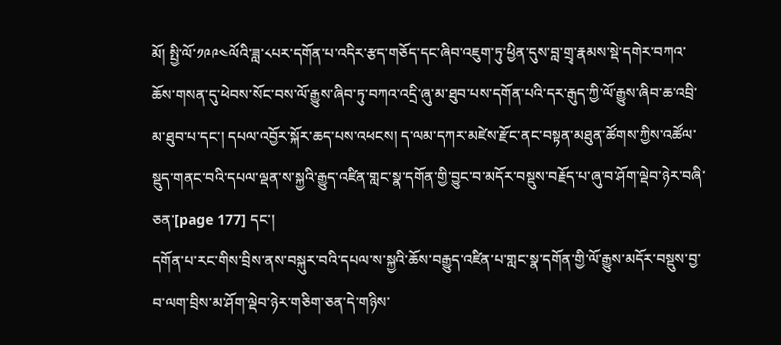མོ། སྤྱི་ལོ་༡༩༩༤ལོའི་ཟླ་༨པར་དགོན་པ་འདིར་རྩད་གཅོད་དང་ཞིབ་འཇུག་ཏུ་ཕྱིན་དུས་བླ་གྲྭ་རྣམས་སྡེ་དགེར་བཀའ་ཆོས་གསན་དུ་ཕེབས་སོང་བས་ལོ་རྒྱུས་ཞིབ་ཏུ་བཀའ་འདྲི་ཞུ་མ་ཐུབ་པས་དགོན་པའི་དར་རྒུད་ཀྱི་ལོ་རྒྱུས་ཞིབ་ཆ་འབྲི་མ་ཐུབ་པ་དང་། དཔལ་འབྱོར་སྐོར་ཆད་པས་འཕངས། ད་ལམ་དཀར་མཛེས་རྫོང་ནང་བསྟན་མཐུན་ཚོགས་ཀྱིས་འཚོལ་སྡུད་གནང་བའི་དཔལ་ལྡན་ས་སྐྱའི་རྒྱུད་འཛིན་གླང་སྣ་དགོན་གྱི་བྱུང་བ་མདོར་བསྡུས་བརྗོད་པ་ཞུ་བ་ཤོག་ལྡེབ་ཉེར་བཞི་ཅན་[page 177] དང་།
དགོན་པ་རང་གིས་བྲིས་ནས་བསྐུར་བའི་དཔལ་ས་སྐྱའི་ཆོས་བརྒྱུད་འཛིན་པ་གླང་སྣ་དགོན་གྱི་ལོ་རྒྱུས་མདོར་བསྡུས་བྱ་བ་ལག་བྲིས་མ་ཤོག་ལྡེབ་ཉེར་གཅིག་ཅན་དེ་གཉིས་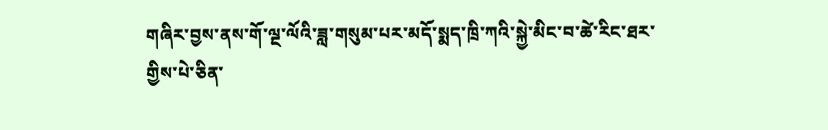གཞིར་བྱས་ནས་གོ་ལྔ་ལོའི་ཟླ་གསུམ་པར་མདོ་སྨད་ཁྲི་ཀའི་སྐྱེ་མིང་བ་ཚེ་རིང་ཐར་གྱིས་པེ་ཅིན་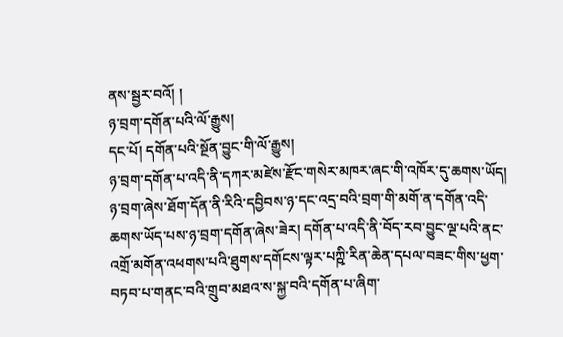ནས་སྦྱར་བའོ། །
ཉ་བྲག་དགོན་པའི་ལོ་རྒྱུས།
དང་པོ། དགོན་པའི་སྔོན་བྱུང་གི་ལོ་རྒྱུས།
ཉ་བྲག་དགོན་པ་འདི་ནི་དཀར་མཛེས་རྫོང་གསེར་མཁར་ཞང་གི་འཁོར་དུ་ཆགས་ཡོད། ཉ་བྲག་ཞེས་ཐོག་དོན་ནི་རིའི་དབྱིབས་ཉ་དང་འདྲ་བའི་བྲག་གི་མགོ་ན་དགོན་འདི་ཆགས་ཡོད་པས་ཉ་བྲག་དགོན་ཞེས་ཟེར། དགོན་པ་འདི་ནི་བོད་རབ་བྱུང་ལྔ་པའི་ནང་འགྲོ་མགོན་འཕགས་པའི་ཐུགས་དགོངས་ལྟར་པཀྵི་རིན་ཆེན་དཔལ་བཟང་གིས་ཕྱག་བཏབ་པ་གནང་བའི་གྲུབ་མཐའ་ས་སྐྱ་བའི་དགོན་པ་ཞིག་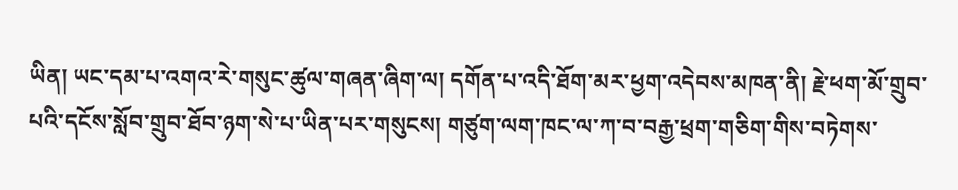ཡིན། ཡང་དམ་པ་འགའ་རེ་གསུང་ཚུལ་གཞན་ཞིག་ལ། དགོན་པ་འདི་ཐོག་མར་ཕྱག་འདེབས་མཁན་ནི། རྗེ་ཕག་མོ་གྲུབ་པའི་དངོས་སློབ་གྲུབ་ཐོབ་ཉག་སེ་པ་ཡིན་པར་གསུངས། གཙུག་ལག་ཁང་ལ་ཀ་བ་བརྒྱ་ཕྲག་གཅིག་གིས་བཏེགས་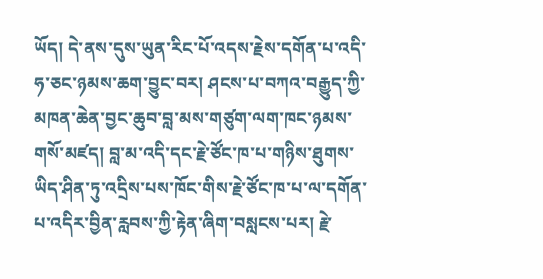ཡོད། དེ་ནས་དུས་ཡུན་རིང་པོ་འདས་རྗེས་དགོན་པ་འདི་ཧ་ཅང་ཉམས་ཆག་བྱུང་བར། ཤངས་པ་བཀའ་བརྒྱུད་ཀྱི་མཁན་ཆེན་བྱང་ཆུབ་བླ་མས་གཙུག་ལག་ཁང་ཉམས་གསོ་མཛད། བླ་མ་འདི་དང་རྗེ་ཙོང་ཁ་པ་གཉིས་ཐུགས་ཡིད་ཤིན་ཏུ་འདྲིས་པས་ཁོང་གིས་རྗེ་ཙོང་ཁ་པ་ལ་དགོན་པ་འདིར་བྱིན་རླབས་ཀྱི་རྟེན་ཞིག་བསླངས་པར། རྗེ་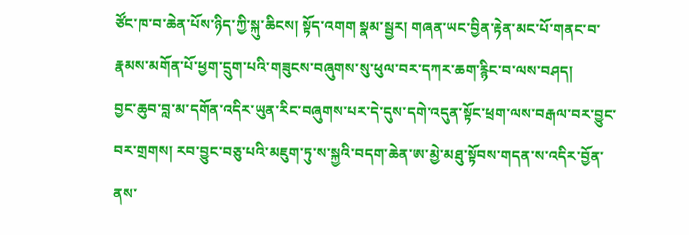ཙོང་ཁ་བ་ཆེན་པོས་ཉིད་ཀྱི་སྐུ་ཆིངས། སྟོད་འགག སྣམ་སྦྱར། གཞན་ཡང་བྱིན་རྟེན་མང་པོ་གནང་བ་རྣམས་མགོན་པོ་ཕྱག་དྲུག་པའི་གཟུངས་བཞུགས་སུ་ཕུལ་བར་དཀར་ཆག་རྙིང་བ་ལས་བཤད།
བྱང་ཆུབ་བླ་མ་དགོན་འདིར་ཡུན་རིང་བཞུགས་པར་དེ་དུས་དགེ་འདུན་སྟོང་ཕྲག་ལས་བརྒལ་བར་བྱུང་བར་གྲགས། རབ་བྱུང་བཅུ་པའི་མཇུག་ཏུ་ས་སྐྱའི་བདག་ཆེན་ཨ་མྱེ་མཐུ་སྟོབས་གདན་ས་འདིར་བྱོན་ནས་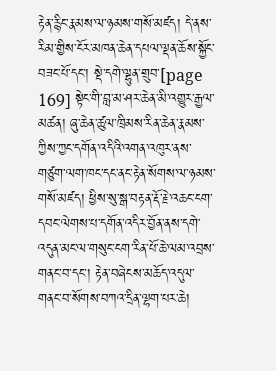རྟེན་རྙིང་རྣམས་ལ་ཉམས་གསོ་མཛད། དེ་ནས་རིམ་གྱིས་ངོར་མཁན་ཆེན་དཔལ་ལྡན་ཆོས་སྐྱོང་བཟང་པོ་དང་། སྡེ་དགེ་ལྷུན་གྲུབ་[page 169] སྟེང་གི་བླ་མ་ཤར་ཆེན་མི་འགྱུར་རྒྱལ་མཚན། ཞུ་ཆེན་ཚུལ་ཁྲིམས་རིན་ཆེན་རྣམས་ཀྱིས་ཀྱང་དགོན་འདིའི་འགན་འཁུར་ནས་གཙུག་ལག་ཁང་དང་ནང་རྟེན་སོགས་ལ་ཉམས་གསོ་མཛད། ཕྱིས་སུ་སྒ་བརྟན་རྡོ་རྗེ་འཆང་ངག་དབང་ལེགས་པ་དགོན་འདིར་བྱོན་ནས་དགེ་འདུན་མང་ལ་གསུང་ངག་རིན་པོ་ཆེ་ལམ་འབྲས་གནང་བ་དང་། རྟེན་བཞེངས་མཆོད་འདུལ་གནང་བ་སོགས་བཀའ་དྲིན་ལྷག་པར་ཆེ།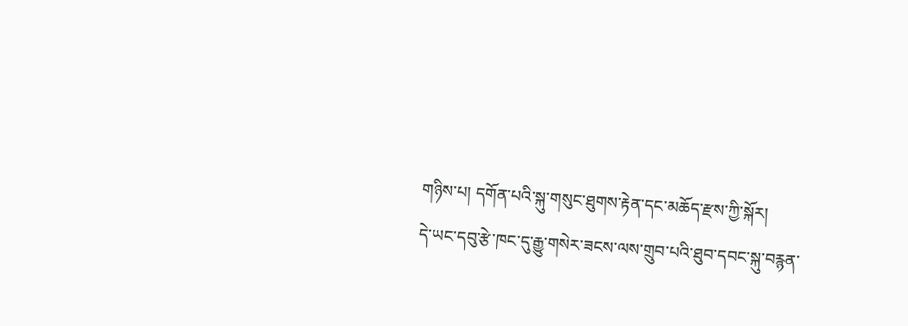གཉིས་པ། དགོན་པའི་སྐུ་གསུང་ཐུགས་རྟེན་དང་མཆོད་རྫས་ཀྱི་སྐོར།
དེ་ཡང་དབུ་རྩེ་ཁང་དུ་རྒྱུ་གསེར་ཟངས་ལས་གྲུབ་པའི་ཐུབ་དབང་སྐུ་བརྙན་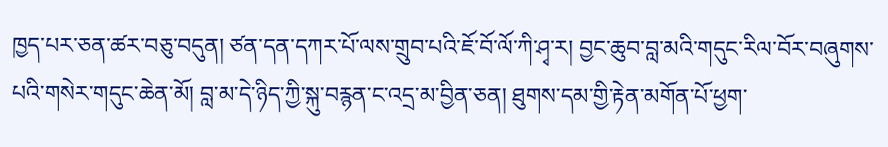ཁྱད་པར་ཅན་ཚར་བཅུ་བདུན། ཙན་དན་དཀར་པོ་ལས་གྲུབ་པའི་ཇོ་བོ་ལོ་ཀི་ཤྭ་ར། བྱང་ཆུབ་བླ་མའི་གདུང་རིལ་བོར་བཞུགས་པའི་གསེར་གདུང་ཆེན་མོ། བླ་མ་དེ་ཉིད་ཀྱི་སྐུ་བརྙན་ང་འདྲ་མ་བྱིན་ཅན། ཐུགས་དམ་གྱི་རྟེན་མགོན་པོ་ཕྱག་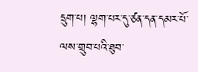དྲུག་པ། ལྷག་པར་དུ་ཙན་དན་དམར་པོ་ལས་གྲུབ་པའི་ཐུབ་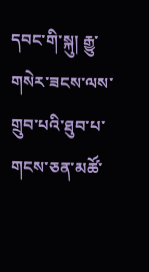དབང་གི་སྐུ། རྒྱུ་གསེར་ཟངས་ལས་གྲུབ་པའི་ཐུབ་པ་གངས་ཅན་མཚོ་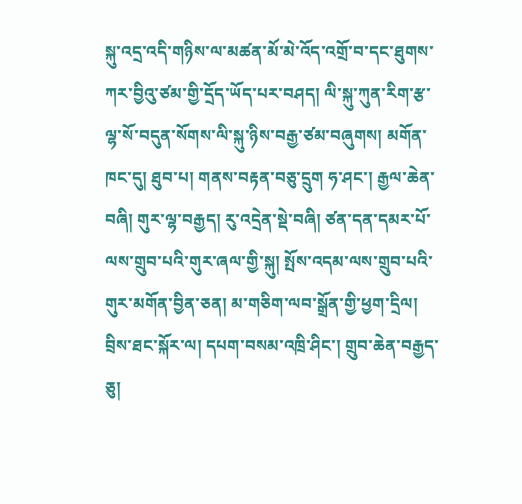སྐུ་འདྲ་འདི་གཉིས་ལ་མཚན་མོ་མེ་འོད་འགྲོ་བ་དང་ཐུགས་ཀར་བྱིའུ་ཙམ་གྱི་དྲོད་ཡོད་པར་བཤད། ལི་སྐུ་ཀུན་རིག་རྩ་ལྷ་སོ་བདུན་སོགས་ལི་སྐུ་ཉིས་བརྒྱ་ཙམ་བཞུགས། མགོན་ཁང་དུ། ཐུབ་པ། གནས་བརྟན་བཅུ་དྲུག ཧ་ཤང་། རྒྱལ་ཆེན་བཞི། གུར་ལྷ་བརྒྱད། རུ་འདྲེན་སྡེ་བཞི། ཙན་དན་དམར་པོ་ལས་གྲུབ་པའི་གུར་ཞལ་གྱི་སྐུ། སྤོས་འདམ་ལས་གྲུབ་པའི་གུར་མགོན་བྱིན་ཅན། མ་གཅིག་ལབ་སྒྲོན་གྱི་ཕྱག་དྲིལ། བྲིས་ཐང་སྐོར་ལ། དཔག་བསམ་འཁྲི་ཤིང་། གྲུབ་ཆེན་བརྒྱད་ཅུ།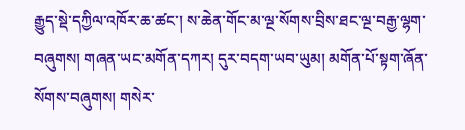རྒྱུད་སྡེ་དཀྱིལ་འཁོར་ཆ་ཚང་། ས་ཆེན་གོང་མ་ལྔ་སོགས་བྲིས་ཐང་ལྔ་བརྒྱ་ལྷག་བཞུགས། གཞན་ཡང་མགོན་དཀར། དུར་བདག་ཡབ་ཡུམ། མགོན་པོ་སྟག་ཞོན་སོགས་བཞུགས། གསེར་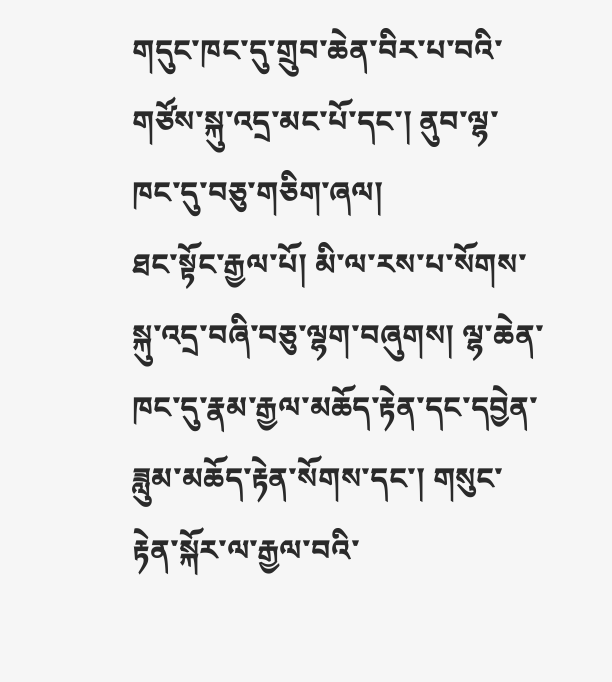གདུང་ཁང་དུ་གྲུབ་ཆེན་བིར་པ་བའི་གཙོས་སྐུ་འདྲ་མང་པོ་དང་། ནུབ་ལྷ་ཁང་དུ་བཅུ་གཅིག་ཞལ།
ཐང་སྟོང་རྒྱལ་པོ། མི་ལ་རས་པ་སོགས་སྐུ་འདྲ་བཞི་བཅུ་ལྷག་བཞུགས། ལྷ་ཆེན་ཁང་དུ་རྣམ་རྒྱལ་མཆོད་རྟེན་དང་དབྱེན་ཟླུམ་མཆོད་རྟེན་སོགས་དང་། གསུང་རྟེན་སྐོར་ལ་རྒྱལ་བའི་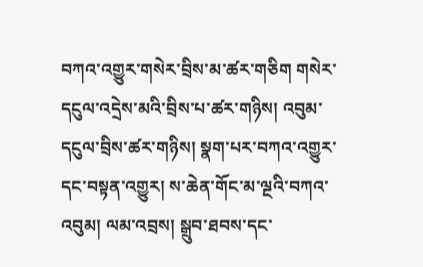བཀའ་འགྱུར་གསེར་བྲིས་མ་ཚར་གཅིག གསེར་དངུལ་འདྲེས་མའི་བྲིས་པ་ཚར་གཉིས། འབུམ་དངུལ་བྲིས་ཚར་གཉིས། སྣག་པར་བཀའ་འགྱུར་དང་བསྟན་འགྱུར། ས་ཆེན་གོང་མ་ལྔའི་བཀའ་འབུམ། ལམ་འབྲས། སྒྲུབ་ཐབས་དང་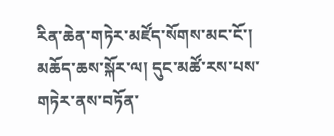རིན་ཆེན་གཏེར་མཛོད་སོགས་མང་ངོ་། མཆོད་ཆས་སྐོར་ལ། དུང་མཚོ་རས་པས་གཏེར་ནས་བཏོན་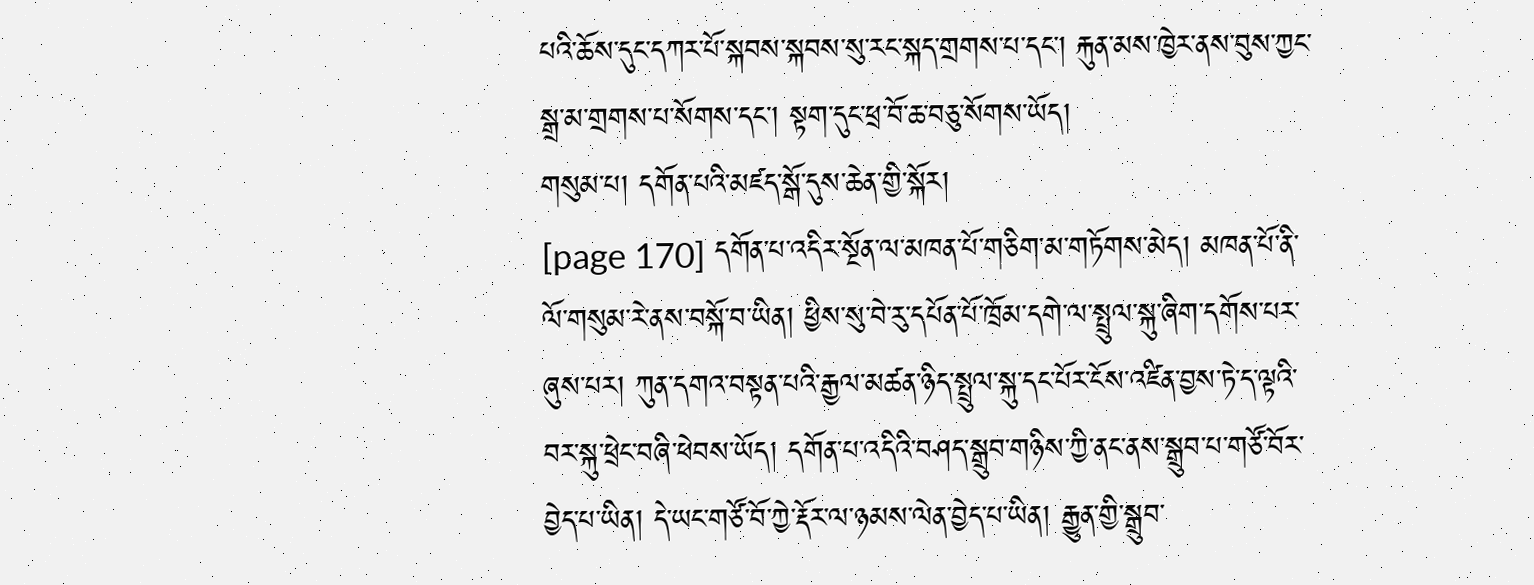པའི་ཆོས་དུང་དཀར་པོ་སྐབས་སྐབས་སུ་རང་སྐད་གྲགས་པ་དང་། རྐུན་མས་ཁྱེར་ནས་བུས་ཀྱང་སྒྲ་མ་གྲགས་པ་སོགས་དང་། སྟག་དུང་ཕྲ་བོ་ཆ་བཅུ་སོགས་ཡོད།
གསུམ་པ། དགོན་པའི་མཛད་སྒོ་དུས་ཆེན་གྱི་སྐོར།
[page 170] དགོན་པ་འདིར་སྔོན་ལ་མཁན་པོ་གཅིག་མ་གཏོགས་མེད། མཁན་པོ་ནི་ལོ་གསུམ་རེ་ནས་བསྐོ་བ་ཡིན། ཕྱིས་སུ་བེ་རུ་དཔོན་པོ་ཁྲོམ་དགེ་ལ་སྤྲུལ་སྐུ་ཞིག་དགོས་པར་ཞུས་པར། ཀུན་དགའ་བསྟན་པའི་རྒྱལ་མཚན་ཉིད་སྤྲུལ་སྐུ་དང་པོར་ངོས་འཛིན་བྱས་ཏེ་ད་ལྟའི་བར་སྐུ་ཕྲེང་བཞི་ཕེབས་ཡོད། དགོན་པ་འདིའི་བཤད་སྒྲུབ་གཉིས་ཀྱི་ནང་ནས་སྒྲུབ་པ་གཙོ་བོར་བྱེད་པ་ཡིན། དེ་ཡང་གཙོ་བོ་ཀྱེ་རྡོར་ལ་ཉམས་ལེན་བྱེད་པ་ཡིན། རྒྱུན་གྱི་སྒྲུབ་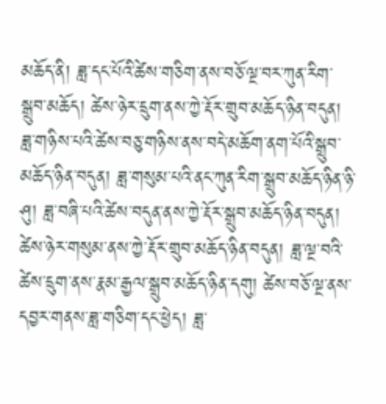མཆོད་ནི། ཟླ་དང་པོའི་ཚེས་གཅིག་ནས་བཅོ་ལྔ་བར་ཀུན་རིག་སྒྲུབ་མཆོད། ཚེས་ཉེར་དྲུག་ནས་ཀྱེ་རྡོར་གྲུབ་མཆོད་ཉིན་བདུན། ཟླ་གཉིས་པའི་ཚེས་བཅུ་གཉིས་ནས་བདེ་མཆོག་ནག་པོའི་སྒྲུབ་མཆོད་ཉིན་བདུན། ཟླ་གསུམ་པའི་ནང་ཀུན་རིག་སྒྲུབ་མཆོད་ཉིན་ཉི་ཤུ། ཟླ་བཞི་པའི་ཚེས་བདུན་ནས་ཀྱེ་རྡོར་སྒྲུབ་མཆོད་ཉིན་བདུན། ཚེས་ཉེར་གསུམ་ནས་ཀྱེ་རྡོར་གྲུབ་མཆོད་ཉིན་བདུན། ཟླ་ལྔ་བའི་ཚེས་དྲུག་ནས་རྣམ་རྒྱལ་སྒྲུབ་མཆོད་ཉིན་དགུ། ཚེས་བཅོ་ལྔ་ནས་དབྱར་གནས་ཟླ་གཅིག་དང་ཕྱེད། ཟླ་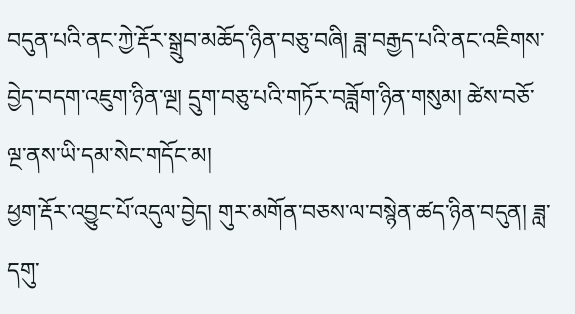བདུན་པའི་ནང་ཀྱེ་རྡོར་སྒྲུབ་མཆོད་ཉིན་བཅུ་བཞི། ཟླ་བརྒྱད་པའི་ནང་འཇིགས་བྱེད་བདག་འཇུག་ཉིན་ལྔ། དྲུག་བཅུ་པའི་གཏོར་བཟློག་ཉིན་གསུམ། ཚེས་བཅོ་ལྔ་ནས་ཡི་དམ་སེང་གདོང་མ།
ཕྱག་རྡོར་འབྱུང་པོ་འདུལ་བྱེད། གུར་མགོན་བཅས་ལ་བསྙེན་ཚད་ཉིན་བདུན། ཟླ་དགུ་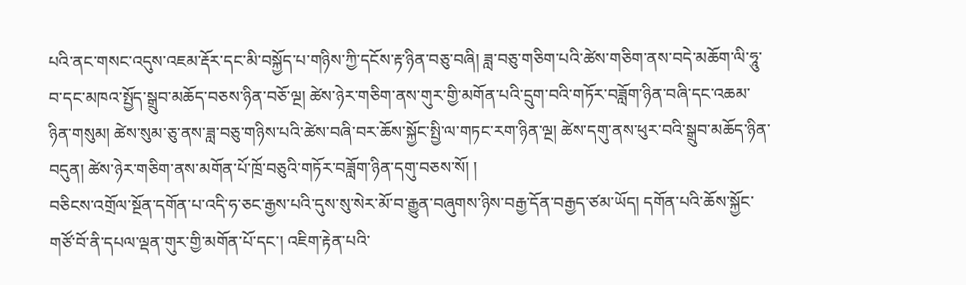པའི་ནང་གསང་འདུས་འཇམ་རྡོར་དང་མི་བསྐྱོད་པ་གཉིས་ཀྱི་དངོས་རྟ་ཉིན་བཅུ་བཞི། ཟླ་བཅུ་གཅིག་པའི་ཚེས་གཅིག་ནས་བདེ་མཆོག་ལི་ཧཱུ་བ་དང་མཁའ་སྤྱོད་སྒྲུབ་མཆོད་བཅས་ཉིན་བཅོ་ལྔ། ཚེས་ཉེར་གཅིག་ནས་གུར་གྱི་མགོན་པའི་དྲུག་བའི་གཏོར་བཟློག་ཉིན་བཞི་དང་འཆམ་ཉིན་གསུམ། ཚེས་སུམ་ཅུ་ནས་ཟླ་བཅུ་གཉིས་པའི་ཚེས་བཞི་བར་ཆོས་སྐྱོང་སྤྱི་ལ་གཏང་རག་ཉིན་ལྔ། ཚེས་དགུ་ནས་ཕུར་བའི་སྒྲུབ་མཆོད་ཉིན་བདུན། ཚེས་ཉེར་གཅིག་ནས་མགོན་པོ་ཁྲོ་བཅུའི་གཏོར་བཟློག་ཉིན་དགུ་བཅས་སོ། །
བཅིངས་འགྲོལ་སྔོན་དགོན་པ་འདི་ཧ་ཅང་རྒྱས་པའི་དུས་སུ་སེར་མོ་བ་རྒྱུན་བཞུགས་ཉིས་བརྒྱ་དོན་བརྒྱད་ཙམ་ཡོད། དགོན་པའི་ཆོས་སྐྱོང་གཙོ་བོ་ནི་དཔལ་ལྡན་གུར་གྱི་མགོན་པོ་དང་། འཇིག་རྟེན་པའི་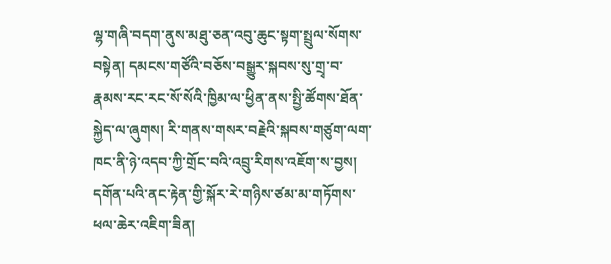ལྷ་གཞི་བདག་ནུས་མཐུ་ཅན་འབུ་ཆུང་སྟག་སྤྲུལ་སོགས་བསྟེན། དམངས་གཙོའི་བཅོས་བསྒྱུར་སྐབས་སུ་གྲྭ་བ་རྣམས་རང་རང་སོ་སོའི་ཁྱིམ་ལ་ཕྱིན་ནས་སྤྱི་ཚོགས་ཐོན་སྐྱེད་ལ་ཞུགས། རི་གནས་གསར་བརྗེའི་སྐབས་གཙུག་ལག་ཁང་ནི་ཉེ་འདབ་ཀྱི་གྲོང་བའི་འབྲུ་རིགས་འཇོག་ས་བྱས། དགོན་པའི་ནང་རྟེན་གྱི་སྐོར་རེ་གཉིས་ཙམ་མ་གཏོགས་ཕལ་ཆེར་འཇིག་ཟིན།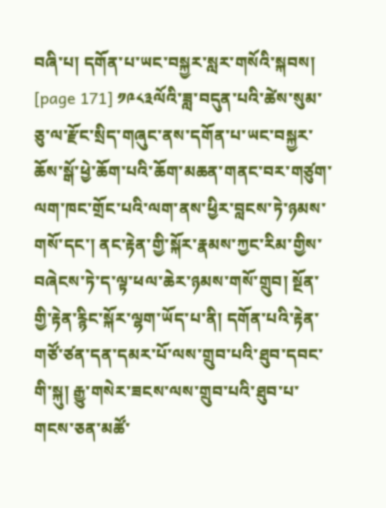བཞི་པ། དགོན་པ་ཡང་བསྐྱར་སླར་གསོའི་སྐབས།
[page 171] ༡༩༨༣ལོའི་ཟླ་བདུན་པའི་ཚེས་སུམ་ཅུ་ལ་རྫོང་སྲིད་གཞུང་ནས་དགོན་པ་ཡང་བསྐྱར་ཆོས་སྒོ་ཕྱེ་ཆོག་པའི་ཆོག་མཆན་གནང་བར་གཙུག་ལག་ཁང་གྲོང་པའི་ལག་ནས་ཕྱིར་བླངས་ཏེ་ཉམས་གསོ་དང་། ནང་རྟེན་གྱི་སྐོར་རྣམས་ཀྱང་རིམ་གྱིས་བཞེངས་ཏེ་ད་ལྟ་ཕལ་ཆེར་ཉམས་གསོ་གྲུབ། སྔོན་གྱི་རྟེན་རྙིང་སྐོར་ལྷག་ཡོད་པ་ནི། དགོན་པའི་རྟེན་གཙོ་ཙན་དན་དམར་པོ་ལས་གྲུབ་པའི་ཐུབ་དབང་གི་སྐུ། རྒྱུ་གསེར་ཟངས་ལས་གྲུབ་པའི་ཐུབ་པ་གངས་ཅན་མཚོ་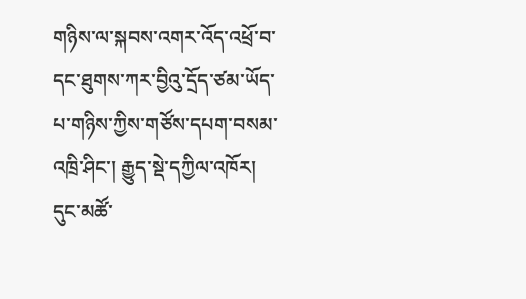གཉིས་ལ་སྐབས་འགར་འོད་འཕྲོ་བ་དང་ཐུགས་ཀར་བྱིའུ་དྲོད་ཙམ་ཡོད་པ་གཉིས་ཀྱིས་གཙོས་དཔག་བསམ་འཁྲི་ཤིང་། རྒྱུད་སྡེ་དཀྱིལ་འཁོར། དུང་མཚོ་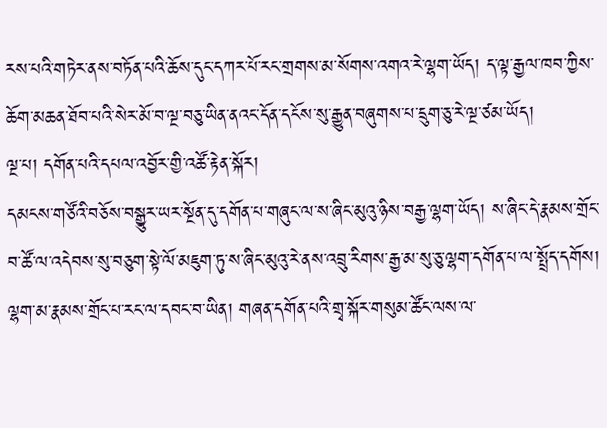རས་པའི་གཏེར་ནས་བཏོན་པའི་ཆོས་དུང་དཀར་པོ་རང་གྲགས་མ་སོགས་འགའ་རེ་ལྷག་ཡོད། ད་ལྟ་རྒྱལ་ཁབ་ཀྱིས་ཆོག་མཆན་ཐོབ་པའི་སེར་མོ་བ་ལྔ་བཅུ་ཡིན་ནའང་དོན་དངོས་སུ་རྒྱུན་བཞུགས་པ་དྲུག་ཅུ་རེ་ལྔ་ཙམ་ཡོད།
ལྔ་པ། དགོན་པའི་དཔལ་འབྱོར་གྱི་འཚོ་རྟེན་སྐོར།
དམངས་གཙོའི་བཅོས་བསྒྱུར་ཡར་སྔོན་དུ་དགོན་པ་གཞུང་ལ་ས་ཞིང་མུའུ་ཉིས་བརྒྱ་ལྷག་ཡོད། ས་ཞིང་དེ་རྣམས་གྲོང་བ་ཚོ་ལ་འདེབས་སུ་བཅུག་སྟེ་ལོ་མཇུག་ཏུ་ས་ཞིང་མུའུ་རེ་ནས་འབྲུ་རིགས་རྒྱ་མ་སུ་ཅུ་ལྷག་དགོན་པ་ལ་སྤྲོད་དགོས། ལྷག་མ་རྣམས་གྲོང་པ་རང་ལ་དབང་བ་ཡིན། གཞན་དགོན་པའི་གྲྭ་སྐོར་གསུམ་ཚོང་ལས་ལ་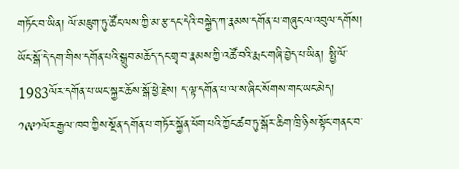གཏོང་བ་ཡིན། ལོ་མཇུག་ཏུ་ཚོང་ལས་ཀྱི་མ་རྩ་དང་དེའི་བསྐྱེད་ཀ་རྣམས་དགོན་པ་གཞུང་ལ་འབུལ་དགོས། ཡོང་སྒོ་དེ་དག་གིས་དགོན་པའི་སྒྲུབ་མཆོད་དང་གྲྭ་བ་རྣམས་ཀྱི་འཚོ་བའི་རྨང་གཞི་བྱེད་པ་ཡིན། སྤྱི་ལོ་1983ལོར་དགོན་པ་ཡང་སྐྱར་ཆོས་སྒོ་ཕྱེ་རྗེས། ད་ལྟ་དགོན་པ་ལ་ས་ཞིང་སོགས་གང་ཡང་མེད། ༡༩༩༡ལོར་རྒྱལ་ཁབ་ཀྱིས་སྔོན་དགོན་པ་གཏོར་སྐྱོན་ཕོག་པའི་ཀྱོང་ཚབ་ཏུ་སྒོར་ཆིག་ཁྲི་ཉིས་སྟོང་གནང་བ་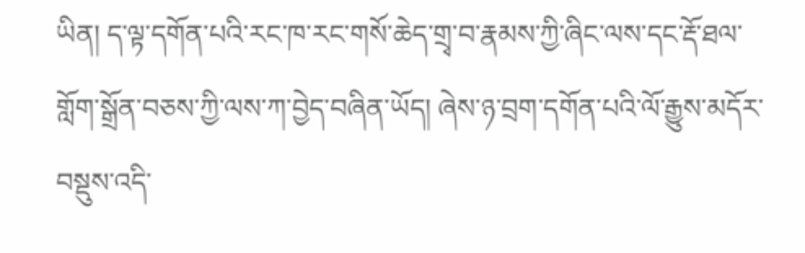ཡིན། ད་ལྟ་དགོན་པའི་རང་ཁ་རང་གསོ་ཆེད་གྲྭ་བ་རྣམས་ཀྱི་ཞིང་ལས་དང་རྡོ་ཐལ་གློག་སྒྲོན་བཅས་ཀྱི་ལས་ཀ་བྱེད་བཞིན་ཡོད། ཞེས་ཉ་བྲག་དགོན་པའི་ལོ་རྒྱུས་མདོར་བསྡུས་འདི་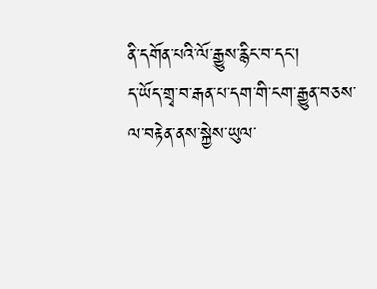ནི་དགོན་པའི་ལོ་རྒྱུས་རྙིང་བ་དང་།
ད་ཡོད་གྲྭ་བ་རྒན་པ་དག་གི་ངག་རྒྱུན་བཅས་ལ་བརྟེན་ནས་སྐྱེས་ཡུལ་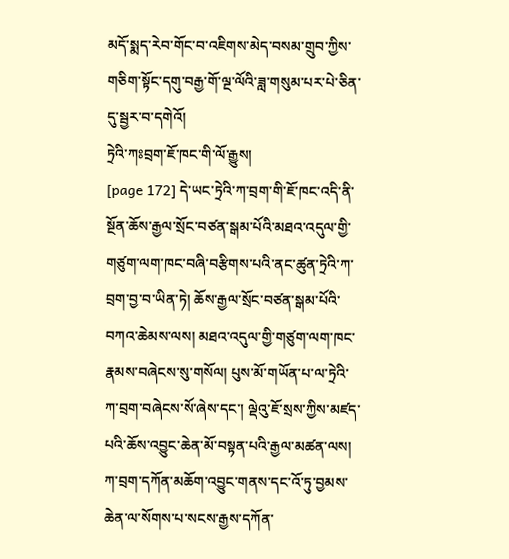མདོ་སྨད་རེབ་གོང་བ་འཇིགས་མེད་བསམ་གྲུབ་ཀྱིས་གཅིག་སྟོང་དགུ་བརྒྱ་གོ་ལྔ་ལོའི་ཟླ་གསུམ་པར་པེ་ཅིན་དུ་སྦྱར་བ་དགེའོ།
ཏྲེའི་ཀཿབྲག་ཇོ་ཁང་གི་ལོ་རྒྱུས།
[page 172] དེ་ཡང་ཏྲེའི་ཀ་བྲག་གི་ཇོ་ཁང་འདི་ནི་སྔོན་ཆོས་རྒྱལ་སྲོང་བཙན་སྒམ་པོའི་མཐའ་འདུལ་གྱི་གཙུག་ལག་ཁང་བཞི་བརྩིགས་པའི་ནང་ཚུན་ཏྲེའི་ཀ་བྲག་བྱ་བ་ཡིན་ཏེ། ཆོས་རྒྱལ་སྲོང་བཙན་སྒམ་པོའི་བཀའ་ཆེམས་ལས། མཐའ་འདུལ་གྱི་གཙུག་ལག་ཁང་རྣམས་བཞེངས་སུ་གསོལ། པུས་མོ་གཡོན་པ་ལ་ཏྲེའི་ཀ་བྲག་བཞེངས་སོ་ཞེས་དང་། ལྡེའུ་ཇོ་སྲས་ཀྱིས་མཛད་པའི་ཆོས་འབྱུང་ཆེན་མོ་བསྟན་པའི་རྒྱལ་མཚན་ལས། ཀ་བྲག་དཀོན་མཆོག་འབྱུང་གནས་དང་འོ་ཏུ་བྱམས་ཆེན་ལ་སོགས་པ་སངས་རྒྱས་དཀོན་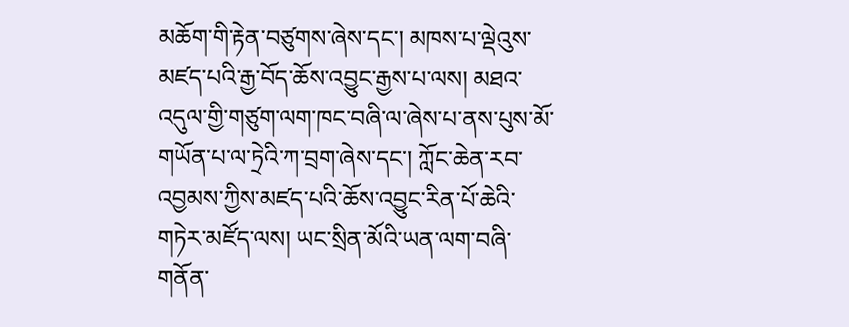མཆོག་གི་རྟེན་བཙུགས་ཞེས་དང་། མཁས་པ་ལྡེའུས་མཛད་པའི་རྒྱ་བོད་ཆོས་འབྱུང་རྒྱས་པ་ལས། མཐའ་འདུལ་གྱི་གཙུག་ལག་ཁང་བཞི་ལ་ཞེས་པ་ནས་པུས་མོ་གཡོན་པ་ལ་ཏྲེའི་ཀ་བྲག་ཞེས་དང་། ཀློང་ཆེན་རབ་འབྱམས་ཀྱིས་མཛད་པའི་ཆོས་འབྱུང་རིན་པོ་ཆེའི་གཏེར་མཛོད་ལས། ཡང་སྲིན་མོའི་ཡན་ལག་བཞི་གནོན་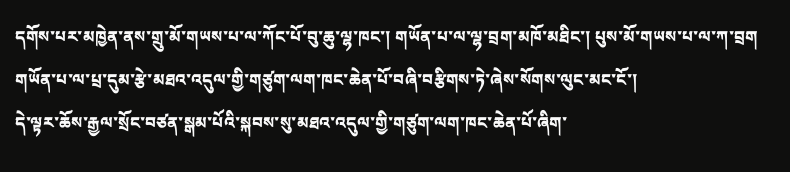དགོས་པར་མཁྱེན་ནས་གྲུ་མོ་གཡས་པ་ལ་ཀོང་པོ་བུ་ཆུ་ལྷ་ཁང་། གཡོན་པ་ལ་ལྷ་བྲག་མཁོ་མཐིང་། པུས་མོ་གཡས་པ་ལ་ཀ་བྲག གཡོན་པ་ལ་པྲ་དུམ་རྩེ་མཐའ་འདུལ་གྱི་གཙུག་ལག་ཁང་ཆེན་པོ་བཞི་བརྩིགས་ཏེ་ཞེས་སོགས་ལུང་མང་ངོ་།
དེ་ལྟར་ཆོས་རྒྱལ་སྲོང་བཙན་སྒམ་པོའི་སྐབས་སུ་མཐའ་འདུལ་གྱི་གཙུག་ལག་ཁང་ཆེན་པོ་ཞིག་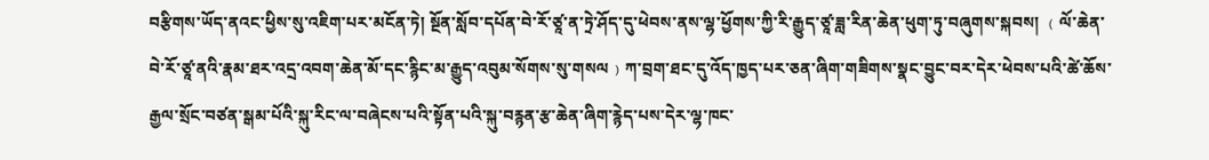བརྩིགས་ཡོད་ནའང་ཕྱིས་སུ་འཇིག་པར་མངོན་ཏེ། སྔོན་སློབ་དཔོན་བེ་རོ་ཙཱ་ན་ཏྲེ་ཤོད་དུ་ཕེབས་ནས་ལྷ་ཕྱོགས་ཀྱི་རི་རྒྱུད་ཙཱ་ཟླ་རིན་ཆེན་ཕུག་ཏུ་བཞུགས་སྐབས། ﹙ལོ་ཆེན་བེ་རོ་ཙཱ་ནའི་རྣམ་ཐར་འདྲ་འབག་ཆེན་མོ་དང་རྙིང་མ་རྒྱུད་འབུམ་སོགས་སུ་གསལ﹚ཀ་བྲག་ཐང་དུ་འོད་ཁྱད་པར་ཅན་ཞིག་གཟིགས་སྣང་བྱུང་བར་དེར་ཕེབས་པའི་ཚེ་ཆོས་རྒྱལ་སྲོང་བཙན་སྒམ་པོའི་སྐུ་རིང་ལ་བཞེངས་པའི་སྟོན་པའི་སྐུ་བརྙན་རྩ་ཆེན་ཞིག་རྙེད་པས་དེར་ལྷ་ཁང་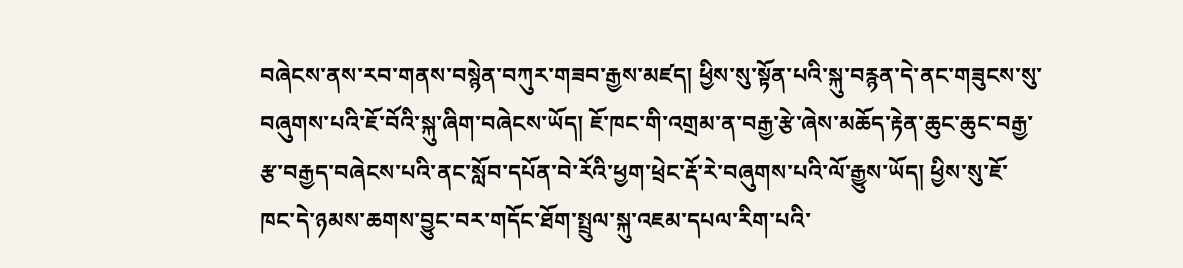བཞེངས་ནས་རབ་གནས་བསྙེན་བཀུར་གཟབ་རྒྱས་མཛད། ཕྱིས་སུ་སྟོན་པའི་སྐུ་བརྙན་དེ་ནང་གཟུངས་སུ་བཞུགས་པའི་ཇོ་བོའི་སྐུ་ཞིག་བཞེངས་ཡོད། ཇོ་ཁང་གི་འགྲམ་ན་བརྒྱ་རྩེ་ཞེས་མཆོད་རྟེན་ཆུང་ཆུང་བརྒྱ་རྩ་བརྒྱད་བཞེངས་པའི་ནང་སློབ་དཔོན་བེ་རོའི་ཕྱག་ཕྲེང་རྡོ་རེ་བཞུགས་པའི་ལོ་རྒྱུས་ཡོད། ཕྱིས་སུ་ཇོ་ཁང་དེ་ཉམས་ཆགས་བྱུང་བར་གདོང་ཐོག་སྤྲུལ་སྐུ་འཇམ་དཔལ་རིག་པའི་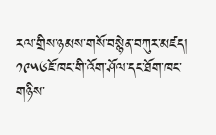རལ་གྲིས་ཉམས་གསོ་བསྙེན་བཀུར་མཛད། ༡༩༥༦ཇོ་ཁང་གི་འོག་ཤོལ་དང་ཐོག་ཁང་གཉིས་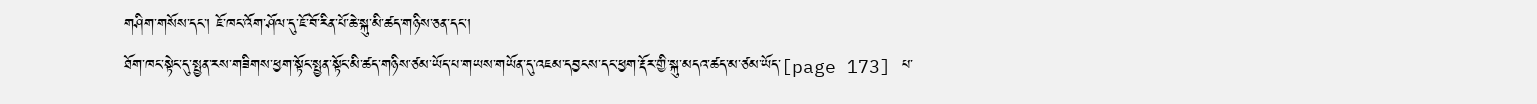གཤིག་གསོས་དང་། ཇོ་ཁང་འོག་ཤོལ་དུ་ཇོ་བོ་རིན་པོ་ཆེ་སྐུ་མི་ཚད་གཉིས་ཅན་དང་།
ཐོག་ཁང་སྟེང་དུ་སྤྱན་རས་གཟིགས་ཕྱག་སྟོང་སྤྱན་སྟོང་མི་ཚད་གཉིས་ཙམ་ཡོད་པ་གཡས་གཡོན་དུ་འཇམ་དབྱངས་དང་ཕྱག་རྡོར་གྱི་སྐུ་མདའ་ཚད་མ་ཙམ་ཡོད་[page 173] པ་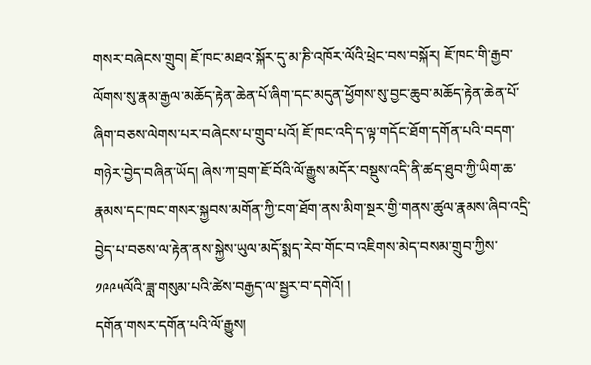གསར་བཞེངས་གྲུབ། ཇོ་ཁང་མཐའ་སྐོར་དུ་མ་ཎི་འཁོར་ལོའི་ཕྲེང་བས་བསྐོར། ཇོ་ཁང་གི་རྒྱབ་ལོགས་སུ་རྣམ་རྒྱལ་མཆོད་རྟེན་ཆེན་པོ་ཞིག་དང་མདུན་ཕྱོགས་སུ་བྱང་ཆུབ་མཆོད་རྟེན་ཆེན་པོ་ཞིག་བཅས་ལེགས་པར་བཞེངས་པ་གྲུབ་པའོ། ཇོ་ཁང་འདི་ད་ལྟ་གདོང་ཐོག་དགོན་པའི་བདག་གཉེར་བྱེད་བཞིན་ཡོད། ཞེས་ཀ་བྲག་ཇོ་བོའི་ལོ་རྒྱུས་མདོར་བསྡུས་འདི་ནི་ཚད་ཐུབ་ཀྱི་ཡིག་ཆ་རྣམས་དང་ཁང་གསར་སྐྱབས་མགོན་ཀྱི་ངག་ཐོག་ནས་མིག་སྔར་གྱི་གནས་ཚུལ་རྣམས་ཞིབ་འདྲི་བྱེད་པ་བཅས་ལ་རྟེན་ནས་སྐྱེས་ཡུལ་མདོ་སྨད་རེབ་གོང་བ་འཇིགས་མེད་བསམ་གྲུབ་ཀྱིས་༡༩༩༥ལོའི་ཟླ་གསུམ་པའི་ཚེས་བརྒྱད་ལ་སྦྱར་བ་དགེའོ། །
དགོན་གསར་དགོན་པའི་ལོ་རྒྱུས།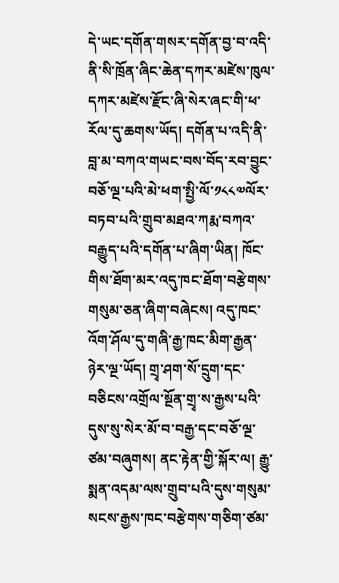དེ་ཡང་དགོན་གསར་དགོན་བྱ་བ་འདི་ནི་སི་ཁྲོན་ཞིང་ཆེན་དཀར་མཛེས་ཁུལ་དཀར་མཛེས་རྫོང་ཞི་སེར་ཞང་གི་ཕ་རོལ་དུ་ཆགས་ཡོད། དགོན་པ་འདི་ནི་བླ་མ་བཀའ་གཡང་བས་བོད་རབ་བྱུང་བཅོ་ལྔ་པའི་མེ་ཕག་སྤྱི་ལོ་༡༨༨༧ལོར་བཏབ་པའི་གྲུབ་མཐའ་ཀརྨ་བཀའ་བརྒྱུད་པའི་དགོན་པ་ཞིག་ཡིན། ཁོང་གིས་ཐོག་མར་འདུ་ཁང་ཐོག་བརྩེགས་གསུམ་ཅན་ཞིག་བཞེངས། འདུ་ཁང་འོག་ཤོལ་དུ་གཞི་རྒྱ་ཁང་མིག་རྒྱན་ཉེར་ལྔ་ཡོད། གྲྭ་ཤག་སོ་དྲུག་དང་བཅིངས་འགྲོལ་སྔོན་གྲྭ་ས་རྒྱས་པའི་དུས་སུ་སེར་མོ་བ་བརྒྱ་དང་བཅོ་ལྔ་ཙམ་བཞུགས། ནང་རྟེན་གྱི་སྐོར་ལ། རྒྱུ་སྨན་འདམ་ལས་གྲུབ་པའི་དུས་གསུམ་སངས་རྒྱས་ཁང་བརྩེགས་གཅིག་ཙམ་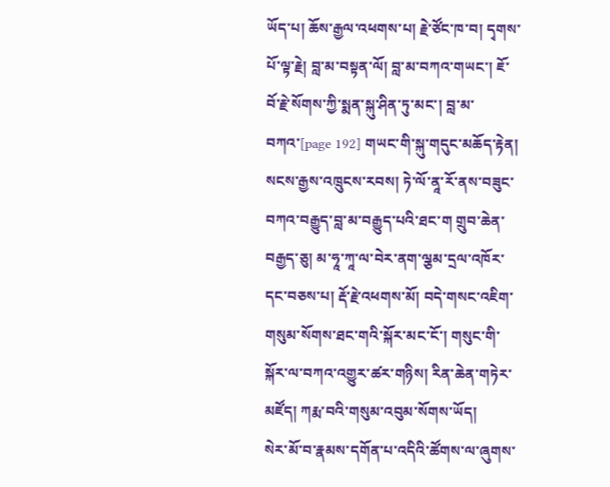ཡོད་པ། ཆོས་རྒྱལ་འཕགས་པ། རྗེ་ཙོང་ཁ་བ། དྭགས་པོ་ལྟ་རྗེ། བླ་མ་བསྟན་ལོ། བླ་མ་བཀའ་གཡང་། ཇོ་བོ་རྗེ་སོགས་ཀྱི་སྨན་སྐུ་ཤིན་ཏུ་མང་། བླ་མ་བཀའ་[page 192] གཡང་གི་སྐུ་གདུང་མཆོད་རྟེན། སངས་རྒྱས་འཁྲུངས་རབས། ཏེ་ལོ་ནཱ་རོ་ནས་བཟུང་བཀའ་བརྒྱུད་བླ་མ་བརྒྱུད་པའི་ཐང་ག གྲུབ་ཆེན་བརྒྱད་ཅུ། མ་ཧཱ་ཀཱ་ལ་བེར་ནག་ལྕམ་དྲལ་འཁོར་དང་བཅས་པ། རྡོ་རྗེ་འཕགས་མོ། བདེ་གསང་འཇིག་གསུམ་སོགས་ཐང་གའི་སྐོར་མང་ངོ་། གསུང་གི་སྐོར་ལ་བཀའ་འགྱུར་ཚར་གཉིས། རིན་ཆེན་གཏེར་མཛོད། ཀརྨ་བའི་གསུམ་འབུམ་སོགས་ཡོད།
སེར་མོ་བ་རྣམས་དགོན་པ་འདིའི་ཚོགས་ལ་ཞུགས་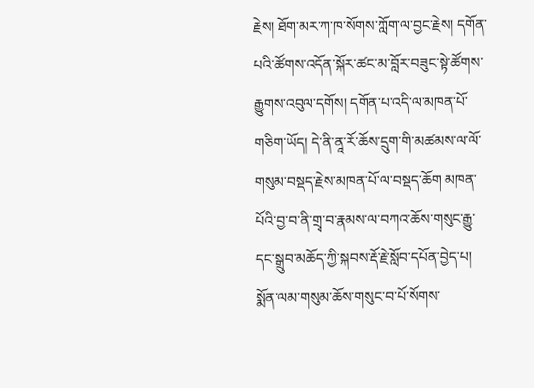རྗེས། ཐོག་མར་ཀ་ཁ་སོགས་ཀློག་ལ་བྱང་རྗེས། དགོན་པའི་ཚོགས་འདོན་སྐོར་ཚང་མ་བློར་བཟུང་སྟེ་ཚོགས་རྒྱུགས་འབུལ་དགོས། དགོན་པ་འདི་ལ་མཁན་པོ་གཅིག་ཡོད། དེ་ནི་ནཱ་རོ་ཆོས་དྲུག་གི་མཚམས་ལ་ལོ་གསུམ་བསྡད་རྗེས་མཁན་པོ་ལ་བསྡད་ཆོག མཁན་པོའི་བྱ་བ་ནི་གྲྭ་བ་རྣམས་ལ་བཀའ་ཆོས་གསུང་རྒྱུ་དང་སྒྲུབ་མཆོད་ཀྱི་སྐབས་རྡོ་རྗེ་སློབ་དཔོན་བྱེད་པ། སྨོན་ལམ་གསུམ་ཆོས་གསུང་བ་པོ་སོགས་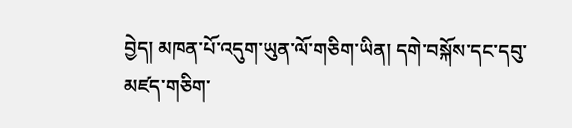བྱེད། མཁན་པོ་འདུག་ཡུན་ལོ་གཅིག་ཡིན། དགེ་བསྐོས་དང་དབུ་མཛད་གཅིག་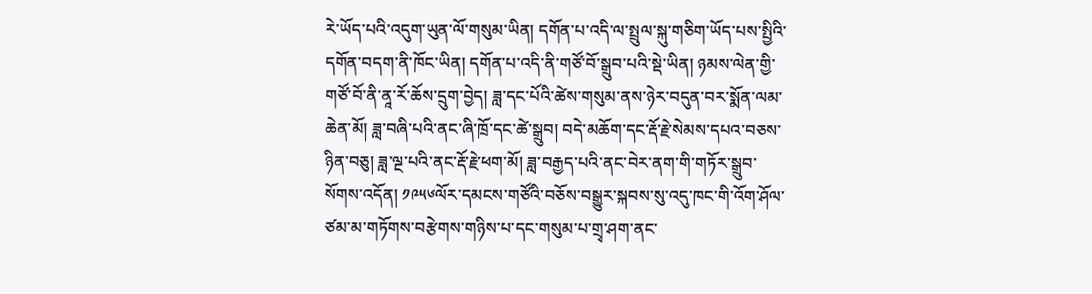རེ་ཡོད་པའི་འདུག་ཡུན་ལོ་གསུམ་ཡིན། དགོན་པ་འདི་ལ་སྤྲུལ་སྐུ་གཅིག་ཡོད་པས་སྤྱིའི་དགོན་བདག་ནི་ཁོང་ཡིན། དགོན་པ་འདི་ནི་གཙོ་བོ་སྒྲུབ་པའི་སྡེ་ཡིན། ཉམས་ལེན་གྱི་གཙོ་བོ་ནི་ནཱ་རོ་ཆོས་དྲུག་བྱེད། ཟླ་དང་པོའི་ཚེས་གསུམ་ནས་ཉེར་བདུན་བར་སྨོན་ལམ་ཆེན་མོ། ཟླ་བཞི་པའི་ནང་ཞི་ཁྲོ་དང་ཚེ་སྒྲུབ། བདེ་མཆོག་དང་རྡོ་རྗེ་སེམས་དཔའ་བཅས་ཉིན་བཅུ། ཟླ་ལྔ་པའི་ནང་རྡོ་རྗེ་ཕག་མོ། ཟླ་བརྒྱད་པའི་ནང་བེར་ནག་གི་གཏོར་སྒྲུབ་སོགས་འདོན། ༡༩༥༦ལོར་དམངས་གཙོའི་བཅོས་བསྒྱུར་སྐབས་སུ་འདུ་ཁང་གི་འོག་ཤོལ་ཙམ་མ་གཏོགས་བརྩེགས་གཉིས་པ་དང་གསུམ་པ་གྲྭ་ཤག་ནང་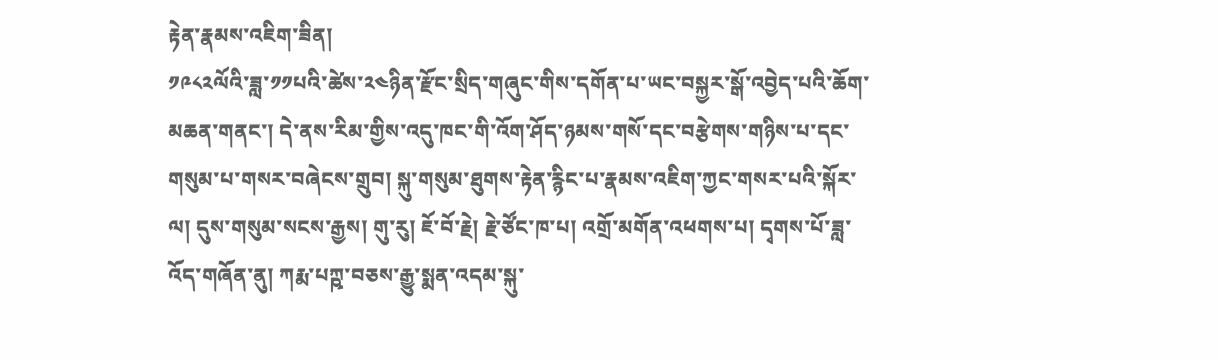རྟེན་རྣམས་འཇིག་ཟིན།
༡༩༨༢ལོའི་ཟླ་༡༡པའི་ཚེས་༢༤ཉིན་རྫོང་སྲིད་གཞུང་གིས་དགོན་པ་ཡང་བསྐྱར་སྒོ་འབྱེད་པའི་ཆོག་མཆན་གནང་། དེ་ནས་རིམ་གྱིས་འདུ་ཁང་གི་འོག་ཤོད་ཉམས་གསོ་དང་བརྩེགས་གཉིས་པ་དང་གསུམ་པ་གསར་བཞེངས་གྲུབ། སྐུ་གསུམ་ཐུགས་རྟེན་རྙིང་པ་རྣམས་འཇིག་ཀྱང་གསར་པའི་སྐོར་ལ། དུས་གསུམ་སངས་རྒྱས། གུ་རུ། ཇོ་བོ་རྗེ། རྗེ་ཙོང་ཁ་པ། འགྲོ་མགོན་འཕགས་པ། དྭགས་པོ་ཟླ་འོད་གཞོན་ནུ། ཀརྨ་པཀྵ་བཅས་རྒྱུ་སྨན་འདམ་སྐུ་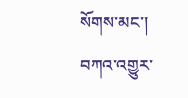སོགས་མང་། བཀའ་འགྱུར་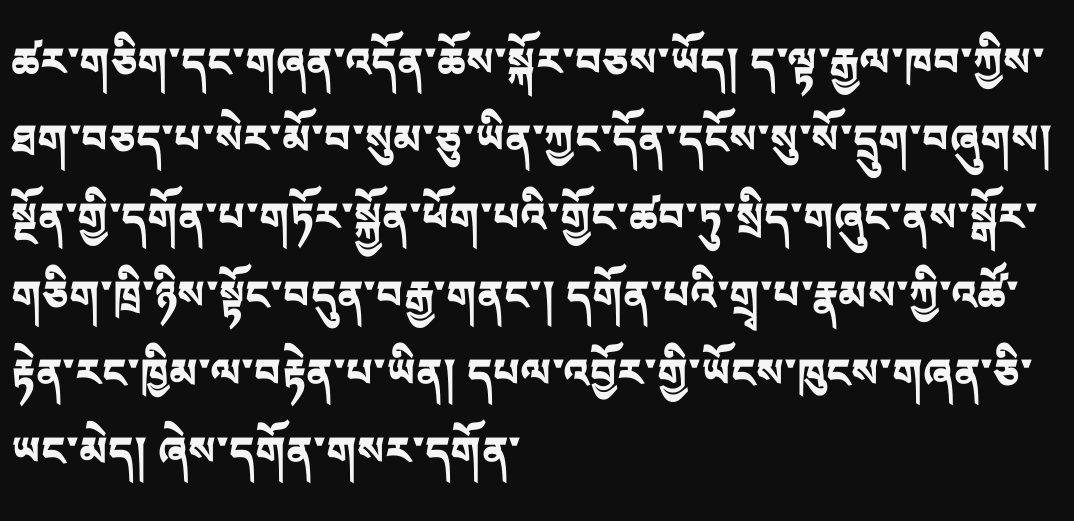ཚར་གཅིག་དང་གཞན་འདོན་ཆོས་སྐོར་བཅས་ཡོད། ད་ལྟ་རྒྱལ་ཁབ་ཀྱིས་ཐག་བཅད་པ་སེར་མོ་བ་སུམ་ཅུ་ཡིན་ཀྱང་དོན་དངོས་སུ་སོ་དྲུག་བཞུགས། སྔོན་གྱི་དགོན་པ་གཏོར་སྐྱོན་ཕོག་པའི་གྱོང་ཚབ་ཏུ་སྲིད་གཞུང་ནས་སྒོར་གཅིག་ཁྲི་ཉིས་སྟོང་བདུན་བརྒྱ་གནང་། དགོན་པའི་གྲྭ་པ་རྣམས་ཀྱི་འཚོ་རྟེན་རང་ཁྱིམ་ལ་བརྟེན་པ་ཡིན། དཔལ་འབྱོར་གྱི་ཡོངས་ཁུངས་གཞན་ཅི་ཡང་མེད། ཞེས་དགོན་གསར་དགོན་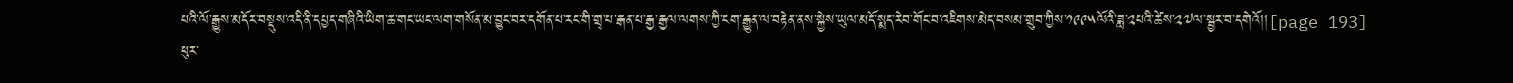པའི་ལོ་རྒྱུས་མདོར་བསྡུས་འདི་ནི་དཔྱད་གཞིའི་ཡིག་ཆ་གང་ཡང་ལག་གསོན་མ་བྱུང་བར་དགོན་པ་རང་གི་གྲྭ་པ་རྒན་པ་རྒྱ་རྒྱལ་ལགས་ཀྱི་ངག་རྒྱུན་ལ་བརྟེན་ནས་སྐྱེས་ཡུལ་མདོ་སྨད་རེབ་གོང་བ་འཇིགས་མེད་བསམ་གྲུབ་ཀྱིས་༡༩༩༥ལོའི་ཟླ་༢པའི་ཚེས་༢༧ལ་སྦྱར་བ་དགེའོ།།[page 193]
ཕུར་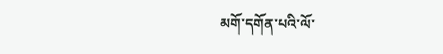མགོ་དགོན་པའི་ལོ་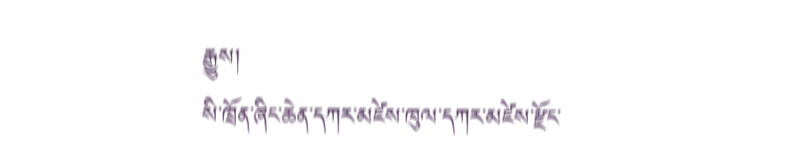རྒྱུས།
སི་ཁྲོན་ཞིང་ཆེན་དཀར་མཛེས་ཁུལ་དཀར་མཛེས་རྫོང་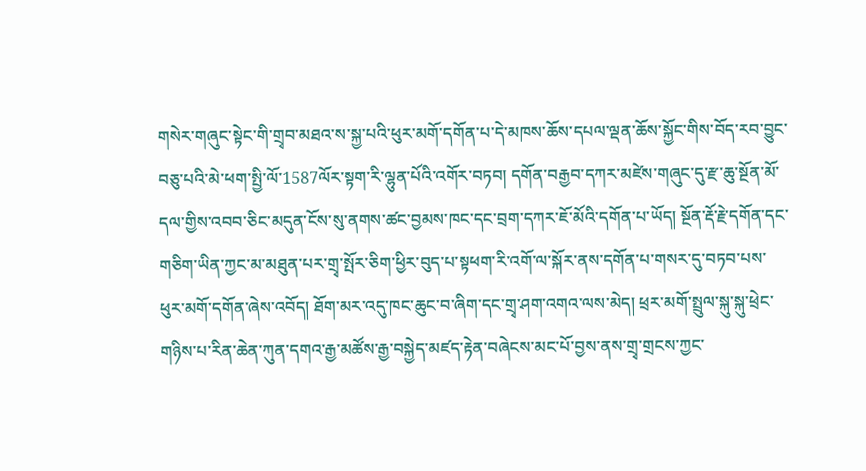གསེར་གཞུང་སྟེང་གི་གྲྭབ་མཐའ་ས་སྐྱ་པའི་ཕུར་མགོ་དགོན་པ་དེ་མཁས་ཆོས་དཔལ་ལྡན་ཆོས་སྐྱོང་གིས་བོད་རབ་བྱུང་བཅུ་པའི་མེ་ཕག་སྤྱི་ལོ་1587ལོར་སྟག་རི་ལྷུན་པོའི་འགོར་བཏབ། དགོན་བརྒྱབ་དཀར་མཛེས་གཞུང་དུ་རྫ་ཆུ་སྔོན་མོ་དལ་གྱིས་འབབ་ཅིང་མདུན་ངོས་སུ་ནགས་ཚང་བྱམས་ཁང་དང་བྲག་དཀར་ཇོ་མོའི་དགོན་པ་ཡོད། སྔོན་རྡོ་རྗེ་དགོན་དང་གཅིག་ཡིན་ཀྱང་མ་མཐུན་པར་གྲྭ་སྤོར་ཅིག་ཕྱིར་བུད་པ་སྟཕག་རི་འགོ་ལ་སྐོར་ནས་དགོན་པ་གསར་དུ་བཏབ་པས་ཕུར་མགོ་དགོན་ཞེས་འབོད། ཐོག་མར་འདུ་ཁང་ཆུང་བ་ཞིག་དང་གྲྭ་ཤག་འགའ་ལས་མེད། ཕྲར་མགོ་སྤྲུལ་སྐུ་སྐུ་ཕྲེང་གཉིས་པ་རིན་ཆེན་ཀུན་དགའ་རྒྱ་མཚོས་རྒྱ་བསྐྱེད་མཛད་རྟེན་བཞེངས་མང་པོ་བྱས་ནས་གྲྭ་གྲངས་ཀྱང་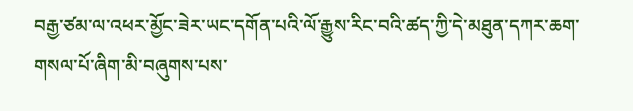བརྒྱ་ཙམ་ལ་འཕར་མྱོང་ཟེར་ཡང་དགོན་པའི་ལོ་རྒྱུས་རིང་བའི་ཚད་ཀྱི་དེ་མཐུན་དཀར་ཆག་གསལ་པོ་ཞིག་མི་བཞུགས་པས་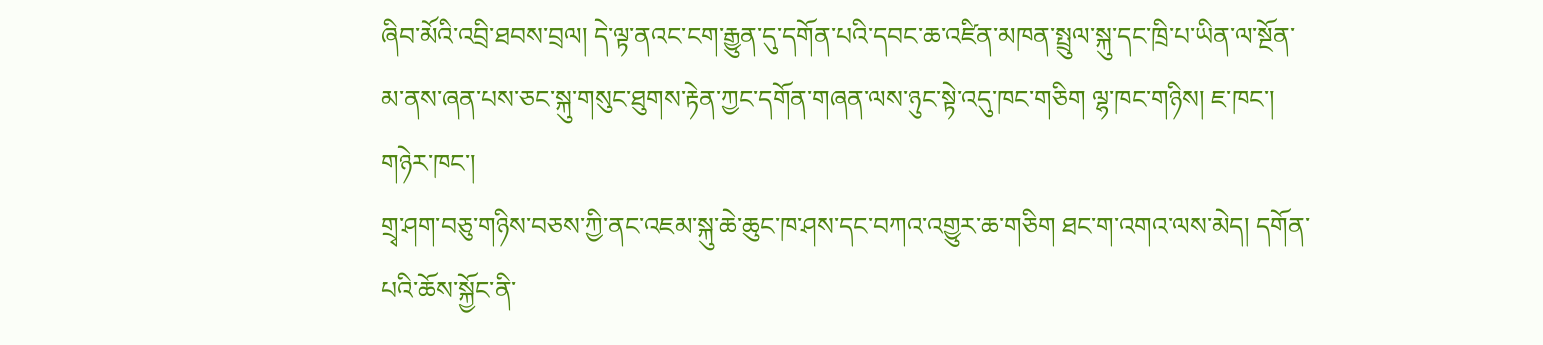ཞིབ་མོའི་འབྲི་ཐབས་བྲལ། དེ་ལྟ་ནའང་ངག་རྒྱུན་དུ་དགོན་པའི་དབང་ཆ་འཛིན་མཁན་སྤྲུལ་སྐུ་དང་ཁྲི་པ་ཡིན་ལ་སྔོན་མ་ནས་ཞན་པས་ཅང་སྐུ་གསུང་ཐུགས་རྟེན་ཀྱང་དགོན་གཞན་ལས་ཉུང་སྟེ་འདུ་ཁང་གཅིག ལྷ་ཁང་གཉིས། ཇ་ཁང་། གཉེར་ཁང་།
གྲྭ་ཤག་བཅུ་གཉིས་བཅས་ཀྱི་ནང་འཇམ་སྐུ་ཆེ་ཆུང་ཁ་ཤས་དང་བཀའ་འགྱུར་ཆ་གཅིག ཐང་ག་འགའ་ལས་མེད། དགོན་པའི་ཆོས་སྐྱོང་ནི་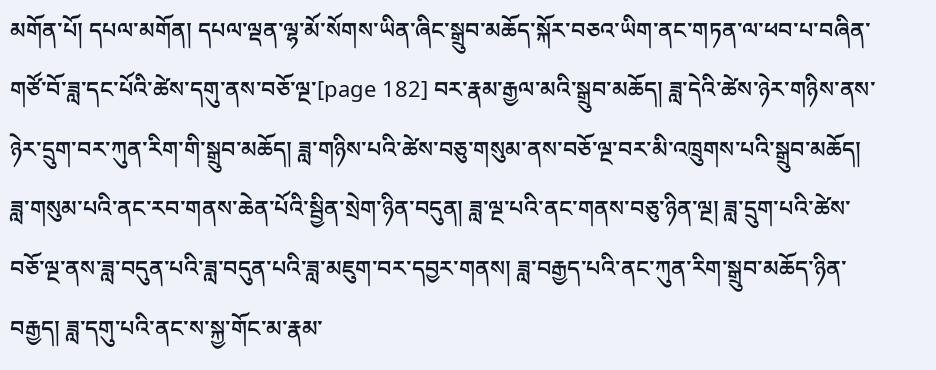མགོན་པོ། དཔལ་མགོན། དཔལ་ལྡན་ལྷ་མོ་སོགས་ཡིན་ཞིང་སྒྲུབ་མཆོད་སྐོར་བཅའ་ཡིག་ནང་གཏན་ལ་ཕབ་པ་བཞིན་གཙོ་བོ་ཟླ་དང་པོའི་ཚེས་དགུ་ནས་བཅོ་ལྔ་[page 182] བར་རྣམ་རྒྱལ་མའི་སྒྲུབ་མཆོད། ཟླ་དེའི་ཚེས་ཉེར་གཉིས་ནས་ཉེར་དྲུག་བར་ཀུན་རིག་གི་སྒྲུབ་མཆོད། ཟླ་གཉིས་པའི་ཚེས་བཅུ་གསུམ་ནས་བཅོ་ལྔ་བར་མི་འཁྲུགས་པའི་སྒྲུབ་མཆོད། ཟླ་གསུམ་པའི་ནང་རབ་གནས་ཆེན་པོའི་སྦྱིན་སྲེག་ཉིན་བདུན། ཟླ་ལྔ་པའི་ནང་གནས་བཅུ་ཉིན་ལྔ། ཟླ་དྲུག་པའི་ཚེས་བཅོ་ལྔ་ནས་ཟླ་བདུན་པའི་ཟླ་བདུན་པའི་ཟླ་མཇུག་བར་དབྱར་གནས། ཟླ་བརྒྱད་པའི་ནང་ཀུན་རིག་སྒྲུབ་མཆོད་ཉིན་བརྒྱད། ཟླ་དགུ་པའི་ནང་ས་སྐྱ་གོང་མ་རྣམ་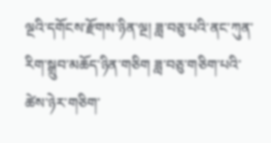ལྔའི་དགོངས་རྫོགས་ཉིན་ལྔ། ཟླ་བཅུ་པའི་ནང་ཀུན་རིག་སྒྲུབ་མཆོད་ཉིན་གཅིག ཟླ་བཅུ་གཅིག་པའི་ཚེས་ཉེར་གཅིག་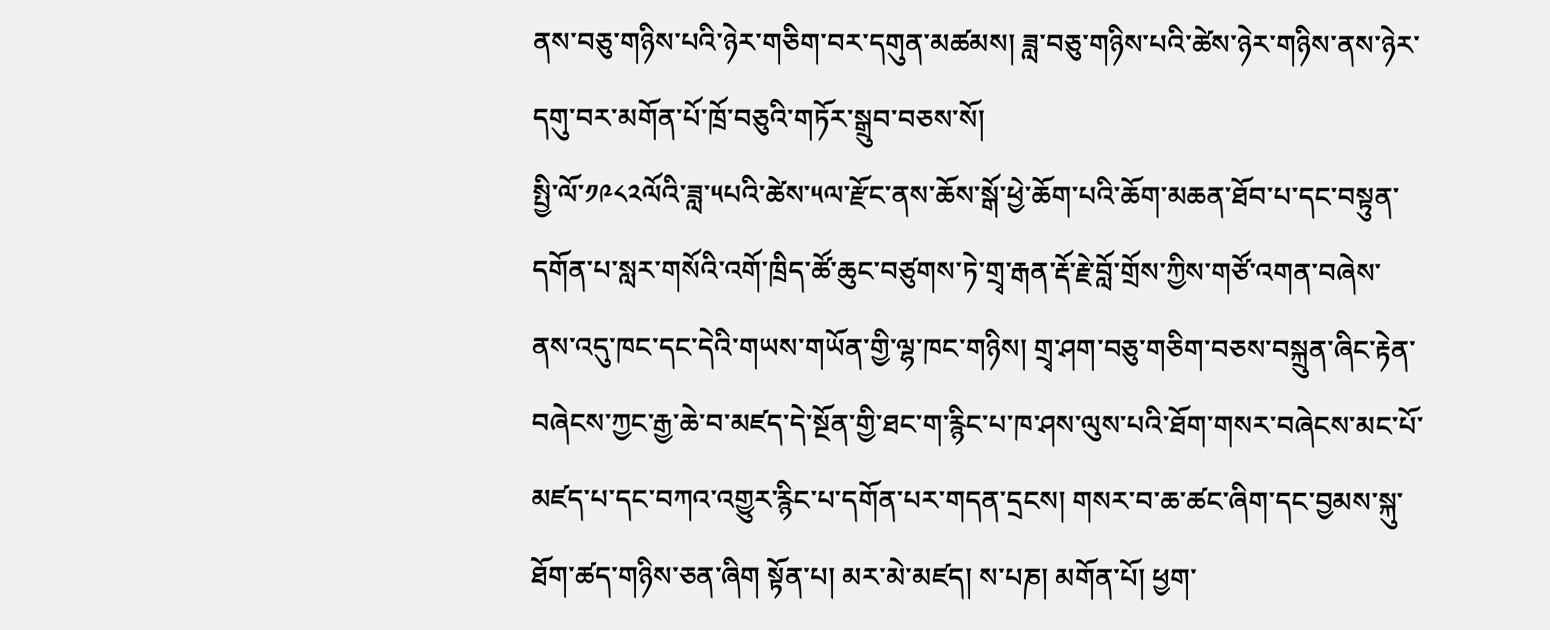ནས་བཅུ་གཉིས་པའི་ཉེར་གཅིག་བར་དགུན་མཚམས། ཟླ་བཅུ་གཉིས་པའི་ཚེས་ཉེར་གཉིས་ནས་ཉེར་དགུ་བར་མགོན་པོ་ཁྲོ་བཅུའི་གཏོར་སྒྲུབ་བཅས་སོ།
སྤྱི་ལོ་༡༩༨༢ལོའི་ཟླ་༥པའི་ཚེས་༥ལ་རྫོང་ནས་ཆོས་སྒོ་ཕྱེ་ཆོག་པའི་ཆོག་མཆན་ཐོབ་པ་དང་བསྟུན་དགོན་པ་སླར་གསོའི་འགོ་ཁྲིད་ཚོ་ཆུང་བཙུགས་ཏེ་གྲྭ་རྒན་རྡོ་རྗེ་བློ་གྲོས་ཀྱིས་གཙོ་འགན་བཞེས་ནས་འདུ་ཁང་དང་དེའི་གཡས་གཡོན་གྱི་ལྷ་ཁང་གཉིས། གྲྭ་ཤག་བཅུ་གཅིག་བཅས་བསྐྲུན་ཞིང་རྟེན་བཞེངས་ཀྱང་རྒྱ་ཆེ་བ་མཛད་དེ་སྔོན་གྱི་ཐང་ག་རྙིང་པ་ཁ་ཤས་ལུས་པའི་ཐོག་གསར་བཞེངས་མང་པོ་མཛད་པ་དང་བཀའ་འགྱུར་རྙིང་པ་དགོན་པར་གདན་དྲངས། གསར་བ་ཆ་ཚང་ཞིག་དང་བྱམས་སྐུ་ཐོག་ཚད་གཉིས་ཅན་ཞིག སྟོན་པ། མར་མེ་མཛད། ས་པཎ། མགོན་པོ། ཕྱག་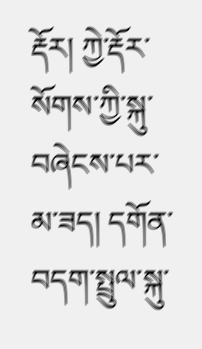རྡོར། ཀྱེ་རྡོར་སོགས་ཀྱི་སྐུ་བཞེངས་པར་མ་ཟད། དགོན་བདག་སྤྲུལ་སྐུ་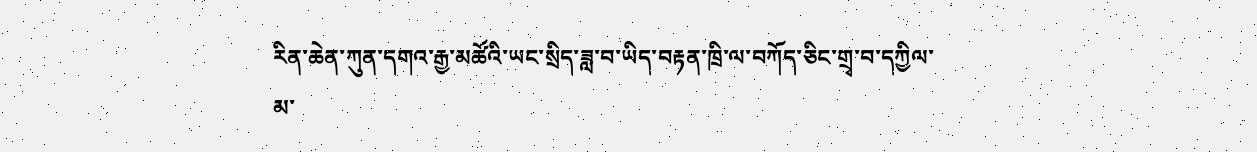རིན་ཆེན་ཀུན་དགའ་རྒྱ་མཚོའི་ཡང་སྲིད་ཟླ་བ་ཡིད་བརྟན་ཁྲི་ལ་བཀོད་ཅིང་གྲྭ་བ་དཀྱིལ་མ་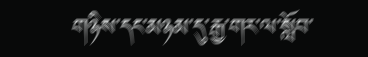གཉིས་དང་མཉམ་དུ་རྒྱ་གར་ལ་སློབ་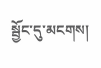སྦྱོང་དུ་མངགས།